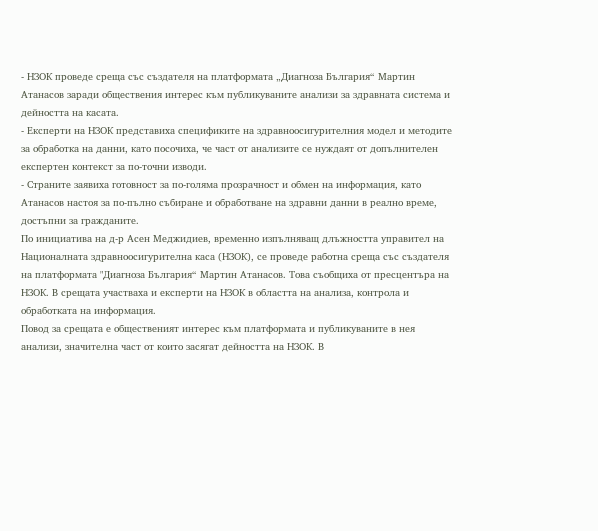- НЗОК проведе среща със създателя на платформата „Диагноза България“ Мартин Атанасов заради обществения интерес към публикуваните анализи за здравната система и дейността на касата.
- Експерти на НЗОК представиха спецификите на здравноосигурителния модел и методите за обработка на данни, като посочиха, че част от анализите се нуждаят от допълнителен експертен контекст за по-точни изводи.
- Страните заявиха готовност за по-голяма прозрачност и обмен на информация, като Атанасов настоя за по-пълно събиране и обработване на здравни данни в реално време, достъпни за гражданите.
По инициатива на д-р Асен Меджидиев, временно изпълняващ длъжността управител на Националната здравноосигурителна каса (НЗОК), се проведе работна среща със създателя на платформата "Диагноза България“ Мартин Атанасов. Това съобщиха от пресцентъра на НЗОК. В срещата участваха и експерти на НЗОК в областта на анализа, контрола и обработката на информация.
Повод за срещата е общественият интерес към платформата и публикуваните в нея анализи, значителна част от които засягат дейността на НЗОК. В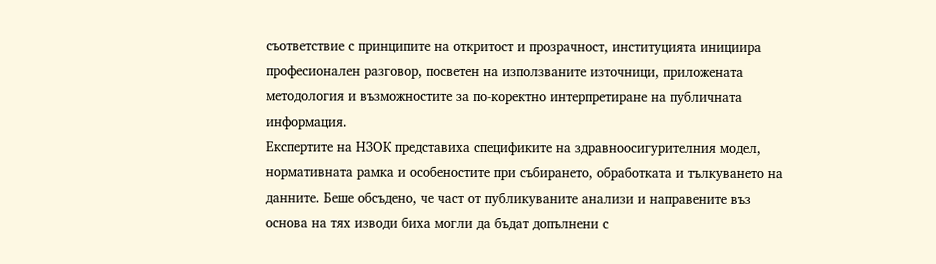съответствие с принципите на откритост и прозрачност, институцията инициира професионален разговор, посветен на използваните източници, приложената методология и възможностите за по-коректно интерпретиране на публичната информация.
Експертите на НЗОК представиха спецификите на здравноосигурителния модел, нормативната рамка и особеностите при събирането, обработката и тълкуването на данните. Беше обсъдено, че част от публикуваните анализи и направените въз основа на тях изводи биха могли да бъдат допълнени с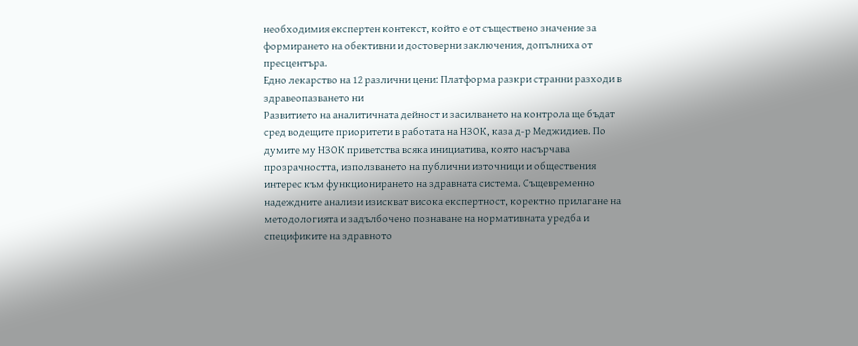необходимия експертен контекст, който е от съществено значение за формирането на обективни и достоверни заключения, допълниха от пресцентъра.
Едно лекарство на 12 различни цени: Платформа разкри странни разходи в здравеопазването ни
Развитието на аналитичната дейност и засилването на контрола ще бъдат сред водещите приоритети в работата на НЗОК, каза д-р Меджидиев. По думите му НЗОК приветства всяка инициатива, която насърчава прозрачността, използването на публични източници и обществения интерес към функционирането на здравната система. Същевременно надеждните анализи изискват висока експертност, коректно прилагане на методологията и задълбочено познаване на нормативната уредба и спецификите на здравното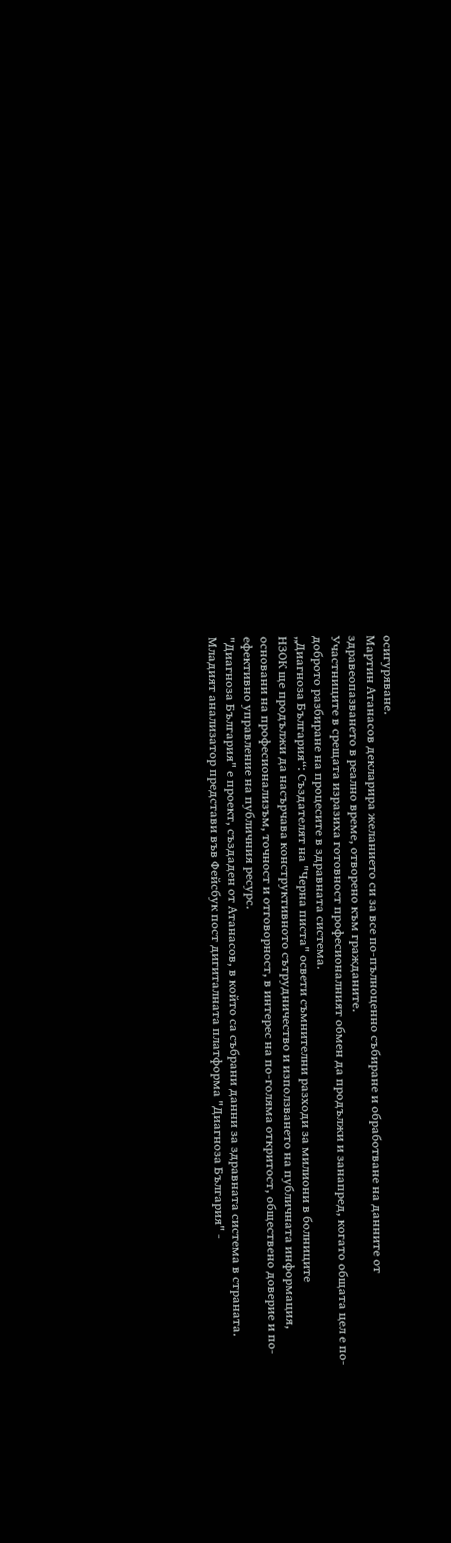осигуряване.
Мартин Атанасов декларира желанието си за все по-пълноценно събиране и обработване на данните от здравеопазването в реално време, отворено към гражданите.
Участниците в срещата изразиха готовност професионалният обмен да продължи и занапред, когато общата цел е по-доброто разбиране на процесите в здравната система.
„Диагноза България“: Създателят на "Черна писта" освети съмнителни разходи за милиони в болниците
НЗОК ще продължи да насърчава конструктивното сътрудничество и използването на публичната информация, основани на професионализъм, точност и отговорност, в интерес на по-голяма откритост, обществено доверие и по-ефективно управление на публичния ресурс.
"Диагноза България" е проект, създаден от Атанасов, в който са събрани данни за здравната система в страната.
Младият анализатор представи във Фейсбук пост дигиталната платформа "Диагноза България" -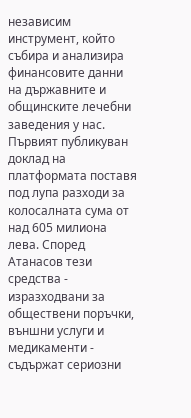независим инструмент, който събира и анализира финансовите данни на държавните и общинските лечебни заведения у нас.
Първият публикуван доклад на платформата поставя под лупа разходи за колосалната сума от над 605 милиона лева. Според Атанасов тези средства - изразходвани за обществени поръчки, външни услуги и медикаменти - съдържат сериозни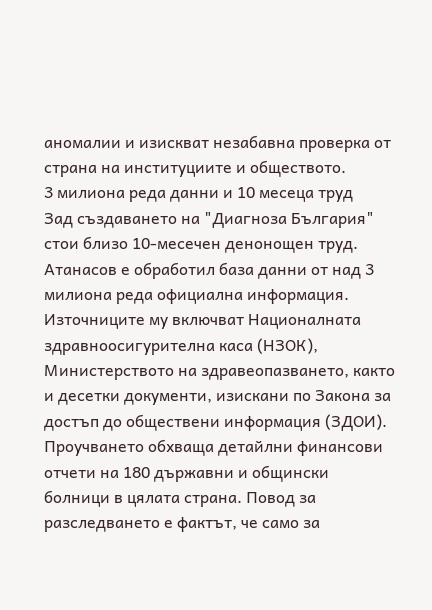аномалии и изискват незабавна проверка от страна на институциите и обществото.
3 милиона реда данни и 10 месеца труд
Зад създаването на "Диагноза България" стои близо 10-месечен денонощен труд. Атанасов е обработил база данни от над 3 милиона реда официална информация. Източниците му включват Националната здравноосигурителна каса (НЗОК), Министерството на здравеопазването, както и десетки документи, изискани по Закона за достъп до обществени информация (ЗДОИ).
Проучването обхваща детайлни финансови отчети на 180 държавни и общински болници в цялата страна. Повод за разследването е фактът, че само за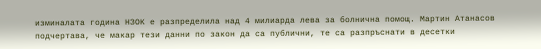изминалата година НЗОК е разпределила над 4 милиарда лева за болнична помощ. Мартин Атанасов подчертава, че макар тези данни по закон да са публични, те са разпръснати в десетки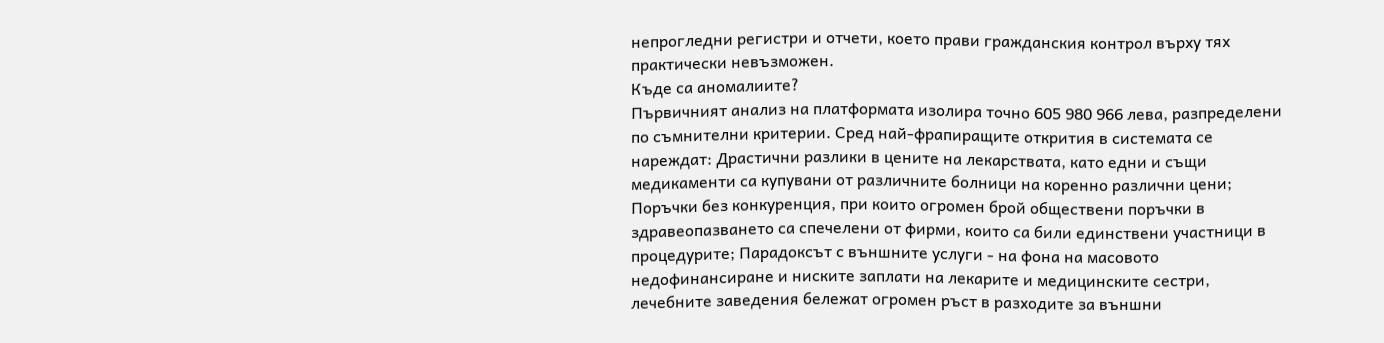непрогледни регистри и отчети, което прави гражданския контрол върху тях практически невъзможен.
Къде са аномалиите?
Първичният анализ на платформата изолира точно 605 980 966 лева, разпределени по съмнителни критерии. Сред най-фрапиращите открития в системата се нареждат: Драстични разлики в цените на лекарствата, като едни и същи медикаменти са купувани от различните болници на коренно различни цени; Поръчки без конкуренция, при които огромен брой обществени поръчки в здравеопазването са спечелени от фирми, които са били единствени участници в процедурите; Парадоксът с външните услуги - на фона на масовото недофинансиране и ниските заплати на лекарите и медицинските сестри, лечебните заведения бележат огромен ръст в разходите за външни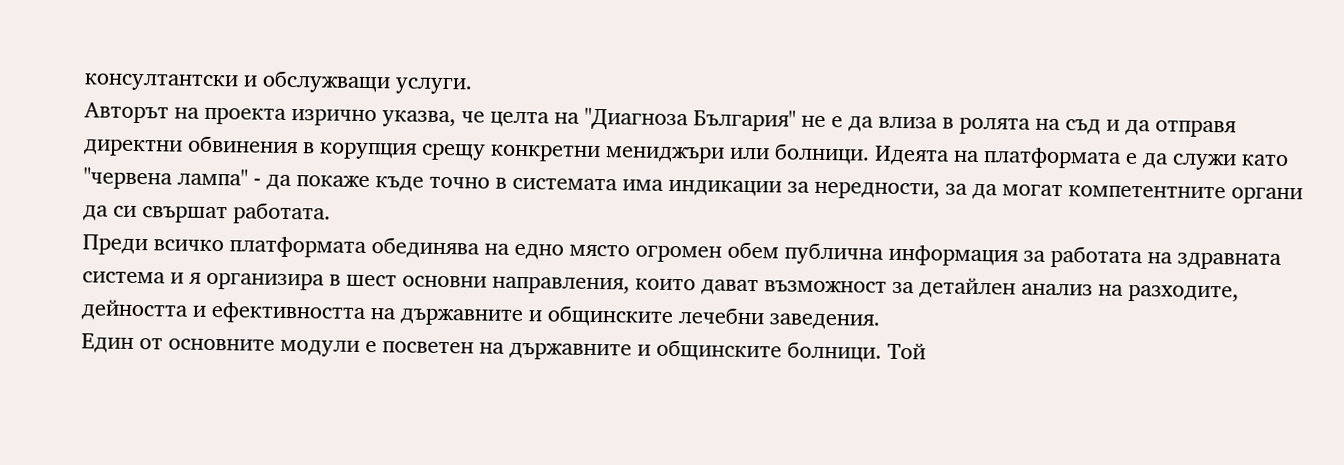консултантски и обслужващи услуги.
Авторът на проекта изрично указва, че целта на "Диагноза България" не е да влиза в ролята на съд и да отправя директни обвинения в корупция срещу конкретни мениджъри или болници. Идеята на платформата е да служи като "червена лампа" - да покаже къде точно в системата има индикации за нередности, за да могат компетентните органи да си свършат работата.
Преди всичко платформата обединява на едно място огромен обем публична информация за работата на здравната система и я организира в шест основни направления, които дават възможност за детайлен анализ на разходите, дейността и ефективността на държавните и общинските лечебни заведения.
Един от основните модули е посветен на държавните и общинските болници. Той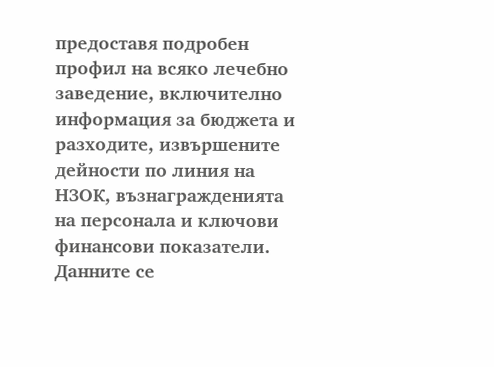предоставя подробен профил на всяко лечебно заведение, включително информация за бюджета и разходите, извършените дейности по линия на НЗОК, възнагражденията на персонала и ключови финансови показатели. Данните се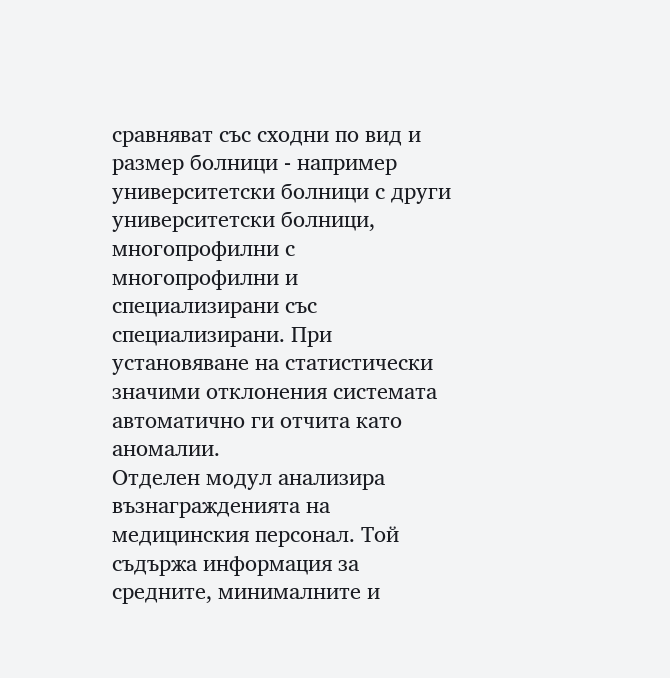сравняват със сходни по вид и размер болници - например университетски болници с други университетски болници, многопрофилни с многопрофилни и специализирани със специализирани. При установяване на статистически значими отклонения системата автоматично ги отчита като аномалии.
Отделен модул анализира възнагражденията на медицинския персонал. Той съдържа информация за средните, минималните и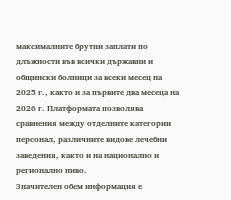максималните брутни заплати по длъжности във всички държавни и общински болници за всеки месец на 2025 г., както и за първите два месеца на 2026 г. Платформата позволява сравнения между отделните категории персонал, различните видове лечебни заведения, както и на национално и регионално ниво.
Значителен обем информация е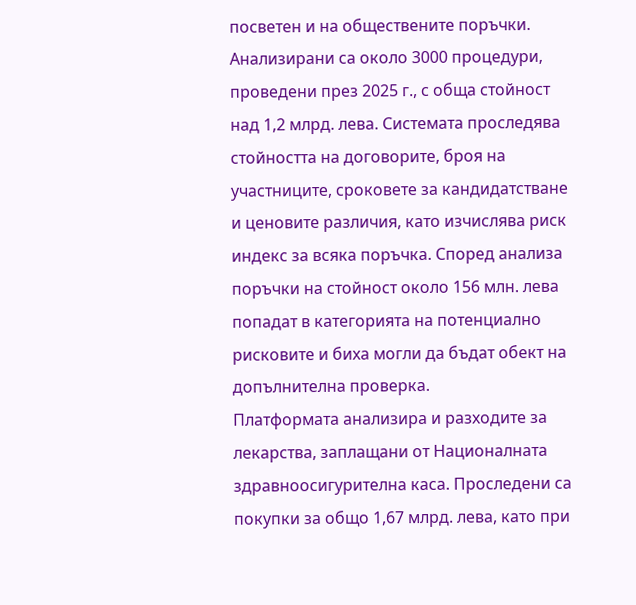посветен и на обществените поръчки. Анализирани са около 3000 процедури, проведени през 2025 г., с обща стойност над 1,2 млрд. лева. Системата проследява стойността на договорите, броя на участниците, сроковете за кандидатстване и ценовите различия, като изчислява риск индекс за всяка поръчка. Според анализа поръчки на стойност около 156 млн. лева попадат в категорията на потенциално рисковите и биха могли да бъдат обект на допълнителна проверка.
Платформата анализира и разходите за лекарства, заплащани от Националната здравноосигурителна каса. Проследени са покупки за общо 1,67 млрд. лева, като при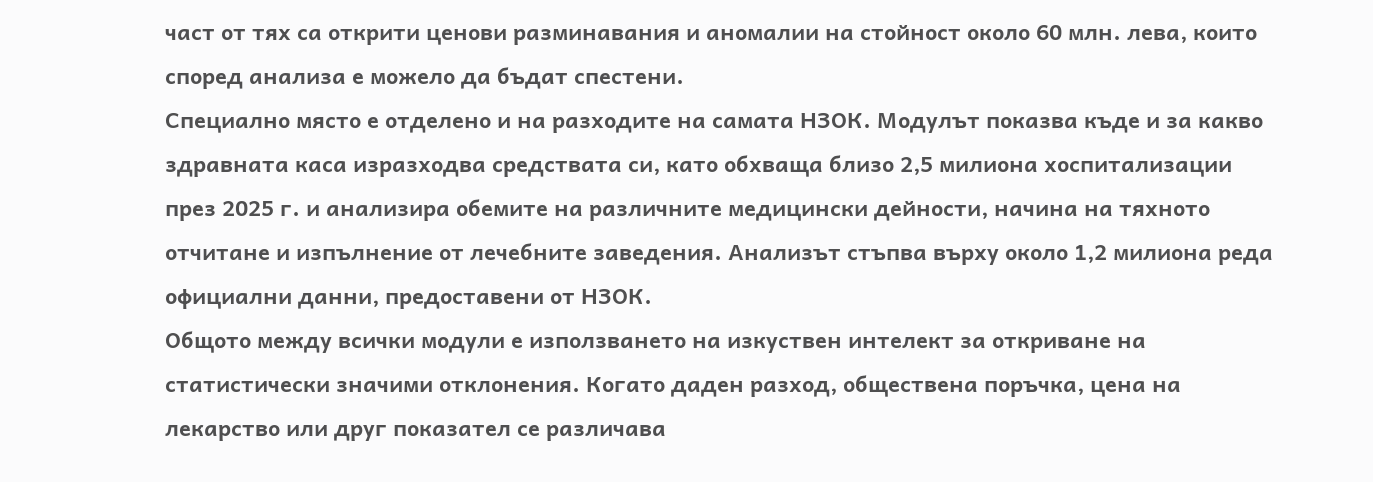част от тях са открити ценови разминавания и аномалии на стойност около 60 млн. лева, които според анализа е можело да бъдат спестени.
Специално място е отделено и на разходите на самата НЗОК. Модулът показва къде и за какво здравната каса изразходва средствата си, като обхваща близо 2,5 милиона хоспитализации през 2025 г. и анализира обемите на различните медицински дейности, начина на тяхното отчитане и изпълнение от лечебните заведения. Анализът стъпва върху около 1,2 милиона реда официални данни, предоставени от НЗОК.
Общото между всички модули е използването на изкуствен интелект за откриване на статистически значими отклонения. Когато даден разход, обществена поръчка, цена на лекарство или друг показател се различава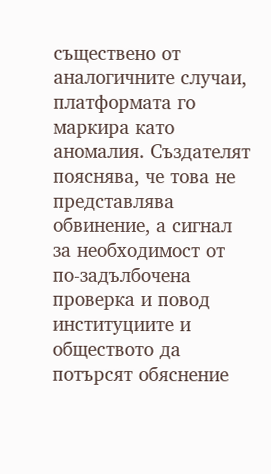съществено от аналогичните случаи, платформата го маркира като аномалия. Създателят пояснява, че това не представлява обвинение, а сигнал за необходимост от по-задълбочена проверка и повод институциите и обществото да потърсят обяснение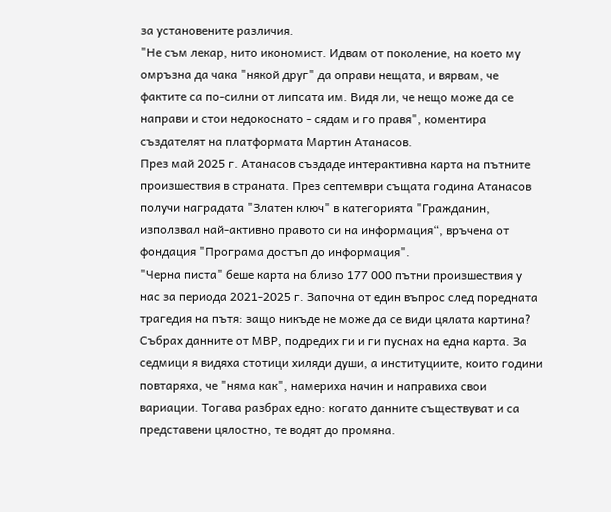за установените различия.
"Не съм лекар, нито икономист. Идвам от поколение, на което му омръзна да чака "някой друг" да оправи нещата, и вярвам, че фактите са по-силни от липсата им. Видя ли, че нещо може да се направи и стои недокоснато - сядам и го правя", коментира създателят на платформата Мартин Атанасов.
През май 2025 г. Атанасов създаде интерактивна карта на пътните произшествия в страната. През септември същата година Атанасов получи наградата "Златен ключ" в категорията "Гражданин, използвал най-активно правото си на информация“, връчена от фондация "Програма достъп до информация".
"Черна писта" беше карта на близо 177 000 пътни произшествия у нас за периода 2021-2025 г. Започна от един въпрос след поредната трагедия на пътя: защо никъде не може да се види цялата картина? Събрах данните от МВР, подредих ги и ги пуснах на една карта. За седмици я видяха стотици хиляди души, а институциите, които години повтаряха, че "няма как", намериха начин и направиха свои вариации. Тогава разбрах едно: когато данните съществуват и са представени цялостно, те водят до промяна.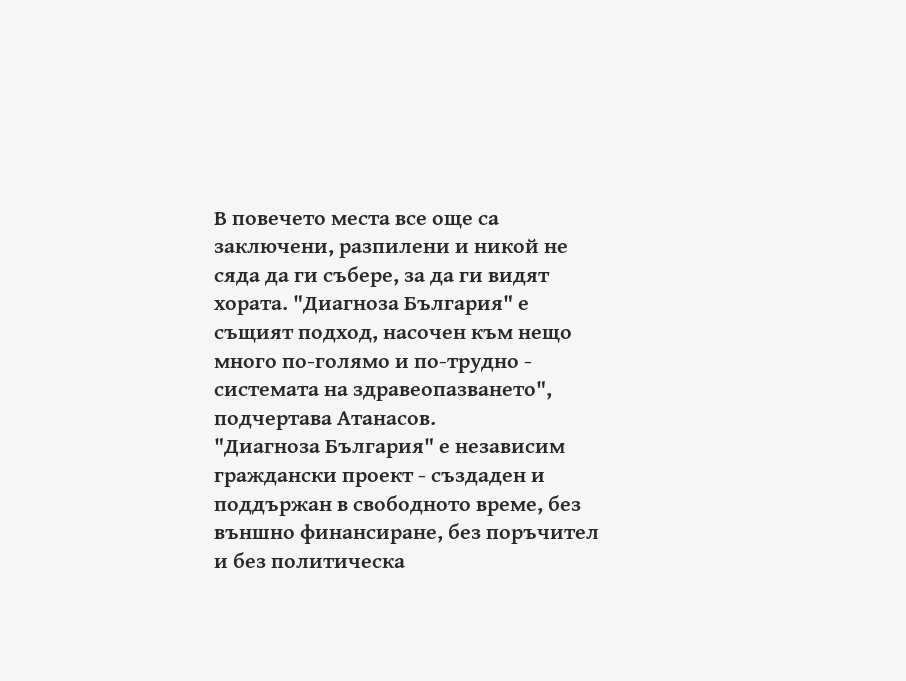В повечето места все още са заключени, разпилени и никой не сяда да ги събере, за да ги видят хората. "Диагноза България" е същият подход, насочен към нещо много по-голямо и по-трудно - системата на здравеопазването", подчертава Атанасов.
"Диагноза България" е независим граждански проект - създаден и поддържан в свободното време, без външно финансиране, без поръчител и без политическа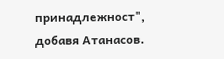принадлежност", добавя Атанасов.